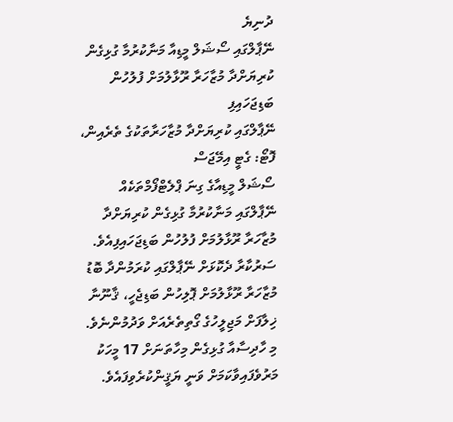ދުނިޔެ
ނޭޕާލްގައި ސޯޝަލް މީޑިއާ މަނާކުރުމާ ގުޅިގެން ކުރިޔަށްދާ މުޒާހަރާ ރޫޅާލުމަށް ފުލުހުން ބަޑިޖަހައިފި
ނޭޕާލްގައި ކުރިޔަށްދާ މުޒާހަރާތަކުގެ ތެރެއިން، ފޮޓޯ: ގެޓީ އިމޭޖަސް
ސޯޝަލް މީޑިއާގެ ގިނަ ޕްލެޓްފޯމްތަކެއް ނޭޕާލްގައި މަނާކުރުމާ ގުޅިގެން ކުރިޔަށްދާ މުޒާހަރާ ރޫޅާލުމަށް ފުލުހުން ބަޑިޖަހައިފިއެވެ.
ސަރުކާރާ ދެކޮޅަށް ނޭޕާލްގައި ކުރަމުންދާ ބޮޑު މުޒާހަރާ ރޫޅާލުމަށް ޕޮލިހުން ބަޑިޖެހީ، ޤާނޫނާ ޚިލާފަށް މަޖިލީހުގެ ގޯތިތެރެއަށް ވަދުމުންނެވެ. މި ހާދިސާއާ ގުޅިގެން މިހާތަނަށް 17 މީހަކު މަރުވެފައިވާކަމަށް ވަނީ ޔަޤީންކުރެވިފައެވެ.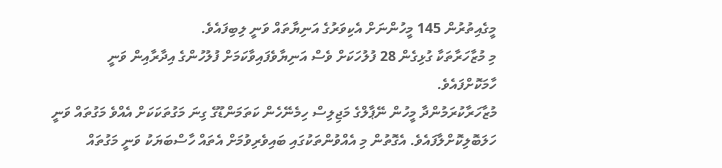މީގެއިތުރުން 145 މީހުންނަށް އެކިވަރުގެ އަނިޔާތައް ވަނީ ލިބިފައެވެ.
މި މުޒާހަރާތަކާ ގުޅިގެން 28 ފުލުހަކަށް ވެސް އަނިޔާވެފައިވާކަމަށް ފުލުހުންގެ އިދާރާއިން ވަނީ ހާމަކޮށްފައެވެ.
މުޒާހަރާކުރަމުންދާ މީހުން ނޭޕާލްގެ މަޖިލިސް ހިމެނޭހެން ކަތަމަންޑޫގެ ގިނަ މަގުތަކަކަށް އެއްވެ މަގުތައް ވަނީ ހަލަބޮލިކޮށްލާފައެވެ. އެގޮތުން މި އެއްވުންތަކުގައި ބައިވެރިވުމަށް އެތައް ހާސްބަޔަކު ވަނީ މަގުތައް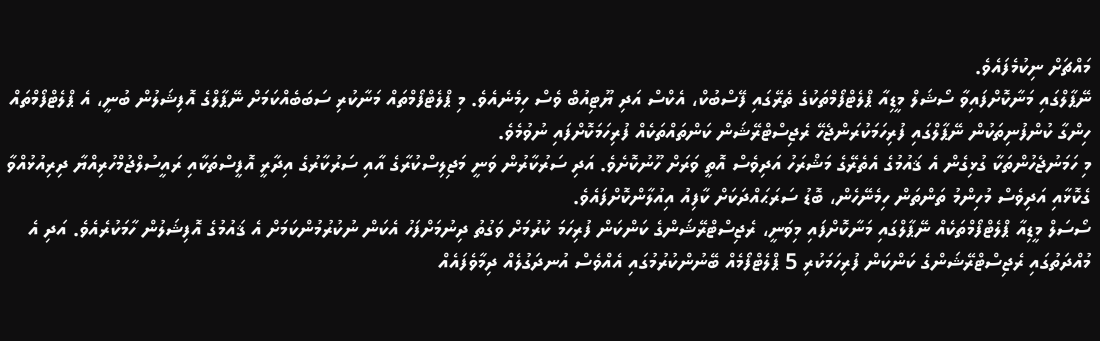މައްޗަށް ނިކުމެފައެވެ.
ނޭޕާލްގައި މަނާކޮށްފައިވާ ސޯޝަލް މީޑިއާ ޕްލެޓްފޯމްތަކުގެ ތެރޭގައި ފޭސްބުކް، އެކްސް އަދި ޔޫޓިއުބް ވެސް ހިމެނެއެވެ. މި ޕްލެޓްފޯމްތައް މަނާކުރި ސަބަބެއްކަމަށް ނޭޕާލްގެ އޮފިޝަލުން ބުނީ، އެ ޕްލެޓްފޯމްތައް ހިންގާ ކުންފުނިތަކުން ނޭޕާލްގައި ފުރިހަމަކުރަންޖެހޭ ރެޖިސްޓްރޭޝަން ކަންތައްތަކެއް ފުރިހަމަކޮށްފައި ނުވުމެވެ.
މި ހަމަނުޖެހުންތަކާ ގުޅިގެން އެ ޤައުމުގެ އެތެރޭގެ މަޝްރަހު އަދިވެސް އޮތީ ވަރަށް ހޫނުކޮށެވެ. އަދި ސަރުކާރުން ވަނީ މަޖިލިސްކުރާގެ އާއި ސަރުކާރުގެ އިދާރީ އޮފީސްތަކާއި ރައީސުލްޖުމްހުރިއްޔާ ދިރިއުޅުއްވާ ގެކޮޅާއި އަދިވެސް މުހިންމު ތަންތަން ހިމެނޭހެން، ބޮޑު ސަރަޙައްދަކަށް ކާފިއު އިއުލާންކޮށްފައެވެ.
ސޯސަލް މީޑިއާ ޕްލެޓްފޯމްތަކެއް ނޭޕާލްގައި މަނާކޮށްފައި މިވަނީ، ރެޖިސްޓްރޭޝަންގެ ކަންކަން ފުރިހަމަ ކުރުމަށް ވަގުތު ދިނުމަށްފަހު އެކަން ނުކުރުމުންކަމަށް އެ ޤައުމުގެ އޮފިޝަލުން ހާމަކުރެއެވެ. އަދި އެ މުއްދަތުގައި ރެޖިސްޓްރޭޝަންގެ ކަންކަން ފުރިހަމަކުރި 5 ޕްލެޓްފޯމެއް ބޭނުންކުރުމުގައި އެއްވެސް އުނދަގުލެއް ދިމާވެފައެއް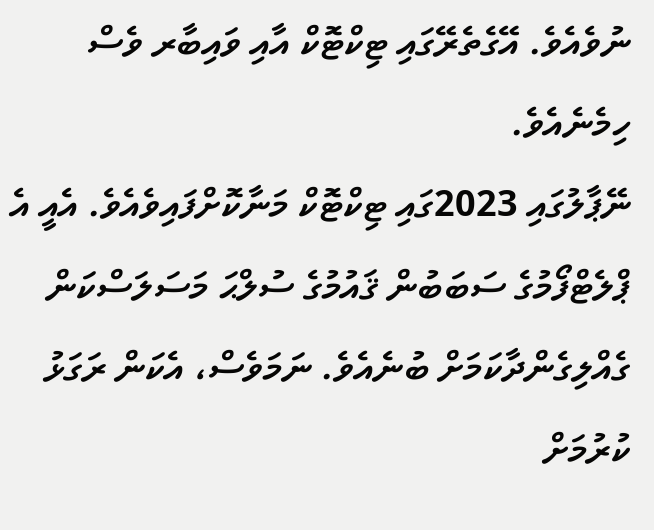ނުވެއެވެ. އޭގެތެރޭގައި ޓިކްޓޮކް އާއި ވައިބާރ ވެސް ހިމެނެއެވެ.
ނޭޕާލުގައި 2023ގައި ޓިކްޓޮކް މަނާކޮށްފައިވެއެވެ. އެއީ އެ ޕްލެޓްފޯމުގެ ސަބަބުން ޤައުމުގެ ސުލްޙަ މަސަލަސްކަން ގެއްލިގެންދާކަމަށް ބުނެއެވެ. ނަމަވެސް، އެކަން ރަގަޅު ކުރުމަށް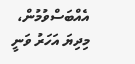އެއްބަސްވުމުން، މިދިޔަ އަހަރު ވަނީ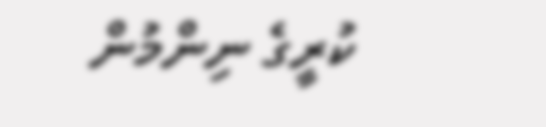ކުރީގެ ނިންމުން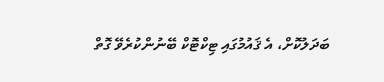ބަދަލުކޮށް، އެ ޤައުމުގައި ޓިކްޓޮކް ބޭނުންކުރެވޭ ގޮތް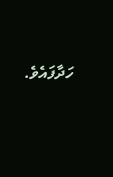ހަދާފައެވެ.